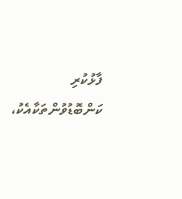ފާޅުކުރި ކަންބޮޑުވުންތަކާއެކު،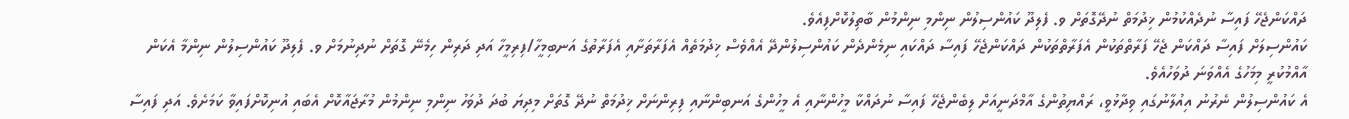ދައްކަންޖެހޭ ފައިސާ ނުދެއްކުމުން ޚިދުމަތް ނުދޭގޮތަށް ވ. ފެލިދޫ ކައުންސިލުން ނިންމި ނިންމުން ބާތިލުކޮށްފިއެވެ.
ކައުންސިލަށް ފައިސާ ދައްކަން ޖެހޭ ފަރާތްތަކުން އެފަރާތްތަކުން ދައްކަންޖެހޭ ފައިސާ ދައްކައި ނިމެންދެން ކައުންސިލުންދޭ އެއްވެސް ޚިދުމަތެއް އެފަރާތަށާއި އެފަރާތުގެ އަނބިމީހާ/ފިރިމީހާ އަދި ދަރިން ހިމެނޭ ގޮތަށް ނުދިނުމަށް ވ. ފެލިދޫ ކައުންސިލުން ނިންމާ އެކަން އާއްމުކުރީ މިމަހުގެ އެއްވަނަ ދުވަހުއެވެ.
އެ ކައުންސިލުން ނެރުނު އިއުލާނުގައި ވިދާޅުވީ، ރައްޔިތުންގެ އާމްދަނީއަށް ލިބެންޖެހޭ ފައިސާ ނުދައްކާ މީހުންނާއި އެ މީހުންގެ އަނބިންނާއި ފިރިންނަށް ޚިދުމަތް ނުދޭ ގޮތަށް މިދިޔަ ބުދަ ދުވަހު ނިންމި ނިންމުން މުރާޖައާކޮށް އެބައި އުނިކޮށްފައިވާ ކަމަށެވެ. އަދި ފައިސާ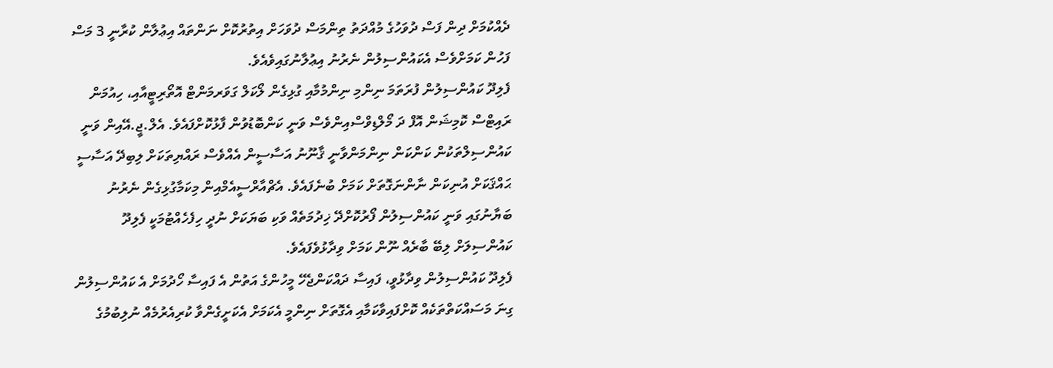ދެއްކުމަށް ދިން ފަސް ދުވަހުގެ މުއްދަތު ތިންމަސް ދުވަހަށް އިތުރުކޮށް ނަންތައް އިޢުލާން ކުރާނީ 3 މަސް ފަހުން ކަމަށްވެސް އެކައުންސިލުން ނެރުނު އިޢުލާނުގައިވެއެވެ.
ފެލިދޫ ކައުންސިލުން ފުރަތަމަ ނިންމި ނިންމުމާއި ގުޅިގެން ލޯކަލް ގަވަރމަންޓް އޮތޯރިޓީއާއި، ހިއުމަން ރައިޓްސް ކޮމިޝަން އޮފް ދަ މޯލްޑިވްސްއިންވެސް ވަނީ ކަންބޮޑުވުން ފާޅުކޮށްފައެވެ. އެލް.ޖީ.އޭއިން ވަނީ ކައުންސިލްތަކުން ކަންކަން ނިންމަންވާނީ ޤާނޫނު އަސާސީން އެއްވެސް ރައްޔިތަކަށް ލިބިދޭ އަސާސީ ޙައްޤަކަށް އުނިކަން ނާންނަގޮތަށް ކަމަށް ބުނެފައެވެ. އެޗްއާރްސީއެމްއިން މިކަމާގުޅިގެން ނެރުނު ބަޔާނުގައި ވަނީ ކައުންސިލުން ފޯރުކޮށްދޭ ޚިދުމަތެއް ވަކި ބަޔަކަށް ނުދީ ހިފެހެއްޓުމަކީ ފެލިދޫ ކައުންސިލަށް ލިބޭ ބާރެއް ނޫން ކަމަށް ވިދާޅުވެފައެވެ.
ފެލިދޫ ކައުންސިލުން ވިދާޅުވީ، ފައިސާ ދައްކަންޖެހޭ މީހުންގެ އަތުން އެ ފައިސާ ހޯދުމަށް އެ ކައުންސިލުން ގިނަ މަސައްކަތްތަކެއް ކޮށްފައިވާކަމާއި އެގޮތަށް ނިންމީ އެކަމަށް އެކަށީގެންވާ ކުރިއެރުމެއް ނުލިބުމުގެ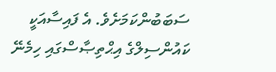ސަބަބުންކަމަށެވެ. އެ ފައިސާއަކީ ކައުންސިލްގެ އިޙްތިޞާސްގައި ހިމެނޭ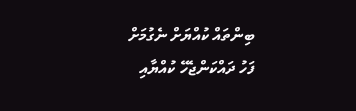ބިންތައް ކުއްޔަށް ނެގުމަށް ފަހު ދައްކަންޖެހޭ ކުއްޔާއި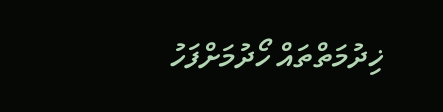ޚިދުމަތްތައް ހޯދުމަށްފަހު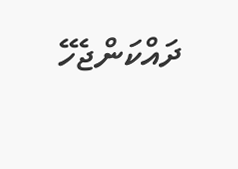ދައްކަންޖެހޭ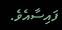ފައިސާއެވެ.